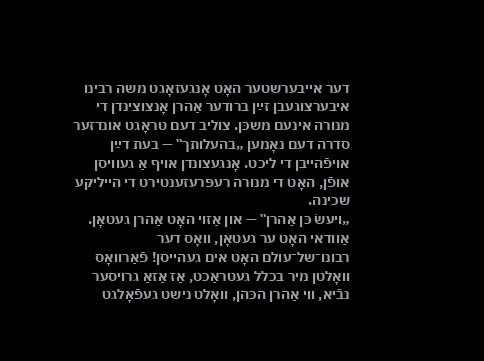דער אייבערשטער האָט אָנגעזאָגט משה רבינו איבערצוגעבן זײַן ברודער אַהרן אָנצוצינדן די מנורה אינעם משכּן. צוליב דעם טראָגט אונדזער סדרה דעם נאָמען „בהעלותך‟ — בעת דײַן אויפֿהייבן די ליכט. אָנגעצונדן אויף אַ געוויסן אופֿן, האָט די מנורה רעפּרעזענטירט די הייליקע שכינה.
„ויעשׂ כּן אַהרן‟ — און אַזוי האָט אַהרן געטאָן. אַוודאי האָט ער געטאָן, וואָס דער רבונו־של־עולם האָט אים געהייסן! פֿאַרוואָס וואָלטן מיר בכלל געטראַכט, אַז אַזאַ גרויסער נבֿיא, ווי אַהרן הכּהן, וואָלט נישט געפֿאָלגט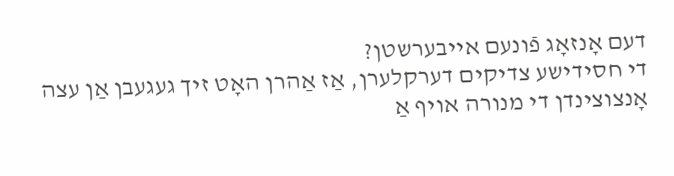דעם אָנזאָג פֿונעם אייבערשטן?
די חסידישע צדיקים דערקלערן, אַז אַהרן האָט זיך געגעבן אַן עצה אָנצוצינדן די מנורה אויף אַ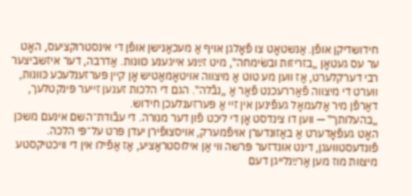חידושדיקן אופֿן. אַנשטאָט צו פֿאָלגן אויף אַ מעכאַנישן אופֿן די אינסטרוקציעס, האָט ער עס געטאָן „בזריזות ובשׂימחה‟, מיט זײַנע אייגענע כּוונות. אַדרבה, דער איזשביצער רבי דערקלערט, אַז ווען מע טוט אַ מיצווה אויטאָמאַטיש אָן קיין פּערזענלעכע כּוונות, ווערט די מיצווה פֿאַררעכנט פֿאַר אַ „נבֿלה‟. הגם די הלכות זענען זייער פּינקטלעך, דאַרפֿן מיר אַלעמאָל געפֿינען אין זיי אַ פּערזענלעכן חידוש.
„בהעלותך‟ — ווען דו צינדסט אָן די ליכט פֿון דער מנורה. די עבֿודת־השם אינעם משכּן האָט געפֿאָדערט אַ באַזונדערן אויפֿמערק, אויסצופֿירן יעדן פּרט על־פּי הלכה. פֿונדעסטוועגן, דינט אונדזער פּרשה ווי אַן אילוסטראַציע, אַז אַפֿילו אין די וויכטיקסטע מיצוות מוז מען אַרײַנלייגן דעם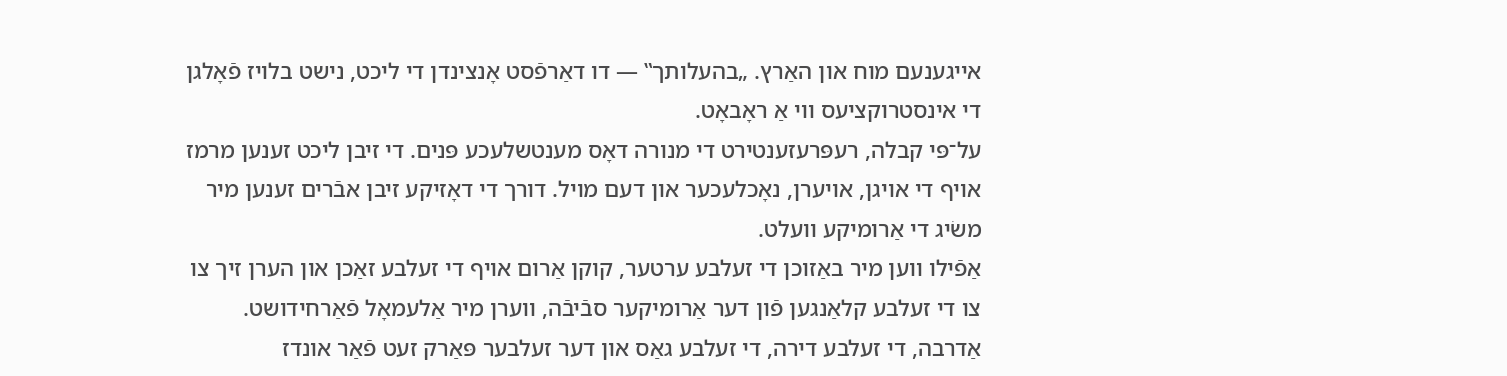אייגענעם מוח און האַרץ. „בהעלותך‟ — דו דאַרפֿסט אָנצינדן די ליכט, נישט בלויז פֿאָלגן די אינסטרוקציעס ווי אַ ראָבאָט.
על־פּי קבלה, רעפּרעזענטירט די מנורה דאָס מענטשלעכע פּנים. די זיבן ליכט זענען מרמז אויף די אויגן, אויערן, נאָכלעכער און דעם מויל. דורך די דאָזיקע זיבן אבֿרים זענען מיר משׂיג די אַרומיקע וועלט.
אַפֿילו ווען מיר באַזוכן די זעלבע ערטער, קוקן אַרום אויף די זעלבע זאַכן און הערן זיך צו צו די זעלבע קלאַנגען פֿון דער אַרומיקער סבֿיבֿה, ווערן מיר אַלעמאָל פֿאַרחידושט. אַדרבה, די זעלבע דירה, די זעלבע גאַס און דער זעלבער פּאַרק זעט פֿאַר אונדז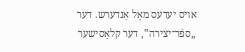אויס יעדעס מאָל אַנדערש. דער „ספֿר־יצירה‟, דער קלאַסישער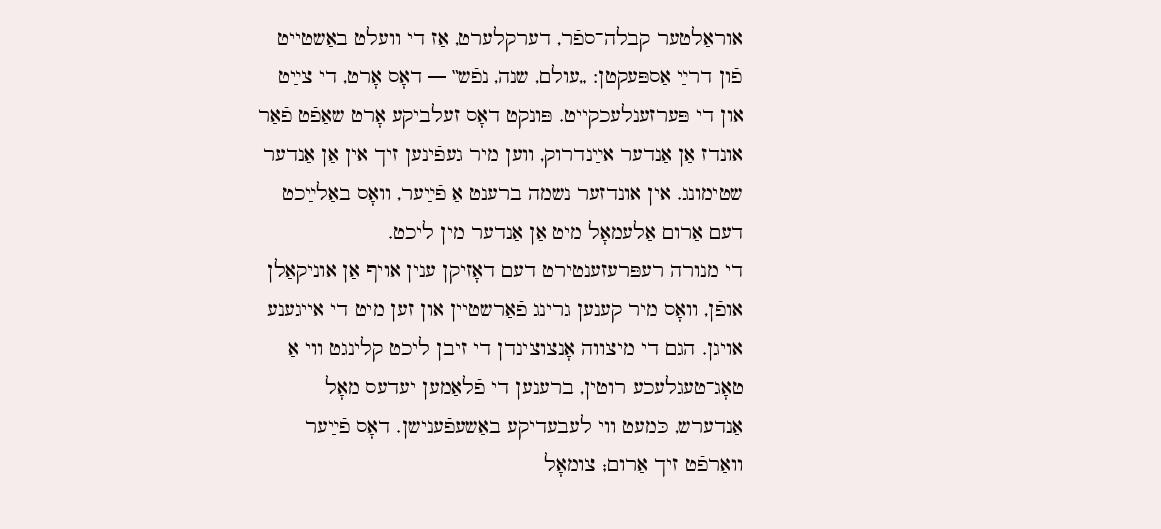אוראַלטער קבלה־ספֿר, דערקלערט, אַז די וועלט באַשטייט פֿון דרײַ אַספּעקטן: „עולם, שנה, נפֿש‟ — דאָס אָרט, די צײַט און די פּערזענלעכקייט. פּונקט דאָס זעלביקע אָרט שאַפֿט פֿאַר אונדז אַן אַנדער אײַנדרוק, ווען מיר געפֿינען זיך אין אַן אַנדער שטימונג. אין אונדזער נשמה ברענט אַ פֿײַער, וואָס באַלײַכט דעם אַרום אַלעמאָל מיט אַן אַנדער מין ליכט.
די מנורה רעפּרעזענטירט דעם דאָזיקן ענין אויף אַן אוניקאַלן אופֿן, וואָס מיר קענען גרינג פֿאַרשטיין און זען מיט די אייגענע אויגן. הגם די מיצווה אָנצוצינדן די זיבן ליכט קלינגט ווי אַ טאָג־טעגלעכע רוטין, ברענען די פֿלאַמען יעדעס מאָל אַנדערש, כּמעט ווי לעבעדיקע באַשעפֿענישן. דאָס פֿײַער וואַרפֿט זיך אַרום; צומאָל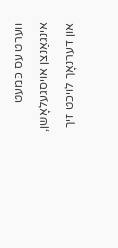ווערט עס כּמעט אינגאַנצן אויסגעלאָשן, און דערנאָך לויכט זיך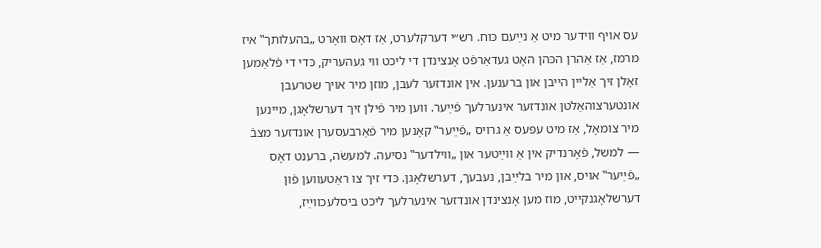עס אויף ווידער מיט אַ נײַעם כּוח. רש״י דערקלערט, אַז דאָס וואָרט „בהעלותך‟ איז מרמז, אַז אַהרן הכּהן האָט געדאַרפֿט אָנצינדן די ליכט ווי געהעריק, כּדי די פֿלאַמען זאָלן זיך אַליין הייבן און ברענען. אין אונדזער לעבן, מוזן מיר אויך שטרעבן אונטערצוהאַלטן אונדזער אינערלעך פֿײַער. ווען מיר פֿילן זיך דערשלאָגן, מיינען מיר צומאָל, אַז מיט עפּעס אַ גרויס „פֿײַער‟ קאָנען מיר פֿאַרבעסערן אונדזער מצבֿ — למשל, פֿאָרנדיק אין אַ ווײַטער און „ווילדער‟ נסיעה. למעשׂה, ברענט דאָס „פֿײַער‟ אויס, און מיר בלײַבן, נעבעך, דערשלאָגן. כּדי זיך צו ראַטעווען פֿון דערשלאָגנקייט, מוז מען אָנצינדן אונדזער אינערלעך ליכט ביסלעכווײַז,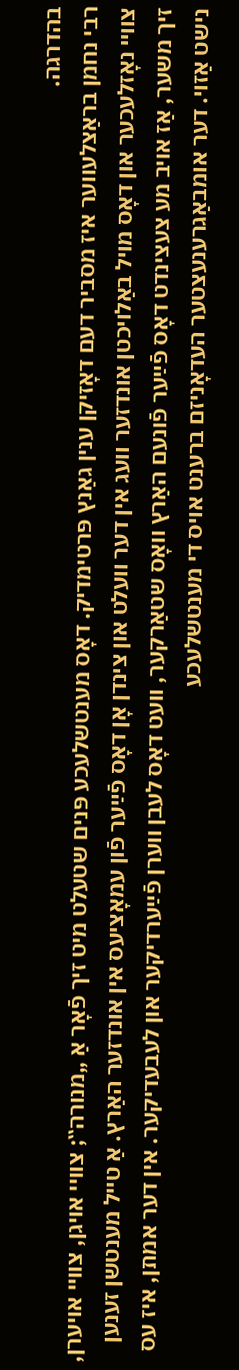בהדרגה.
רבי נחמן בראַצלעווער איז מסביר דעם דאָזיקן ענין גאַנץ פּרטימדיק. דאָס מענטשלעכע פּנים שטעלט מיט זיך פֿאָר אַ „מנורה‟; צוויי אויגן, צוויי אויערן, צוויי נאָזלעכער און דאָס מויל באַלויכטן אונדזער וועג אין דער וועלט און צינדן אָן דאָס פֿײַער פֿון עמאָציעס אין אונדזער האַרץ. אַ טייל מענטשן זענען זיך משער, אַז אויב מע צעצינדט דאָס פֿײַער פֿונעם האַרץ וואָס שטאַרקער, וועט דאָס לעבן ווערן פֿײַערדיקער און לעבעדיקער. אין דער אמתן, איז עס נישט אַזוי. דער אומבאַגרענעצטער העדאָניזם ברענט אויס די מענטשלעכע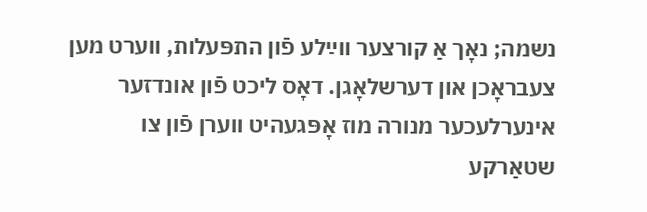נשמה; נאָך אַ קורצער ווײַלע פֿון התפּעלות, ווערט מען צעבראָכן און דערשלאָגן. דאָס ליכט פֿון אונדזער אינערלעכער מנורה מוז אָפּגעהיט ווערן פֿון צו שטאַרקע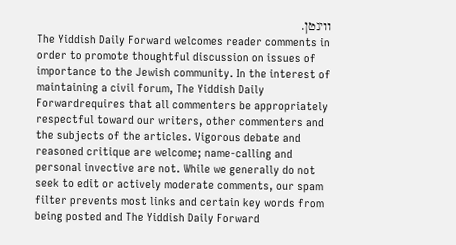ווינטן.
The Yiddish Daily Forward welcomes reader comments in order to promote thoughtful discussion on issues of importance to the Jewish community. In the interest of maintaining a civil forum, The Yiddish Daily Forwardrequires that all commenters be appropriately respectful toward our writers, other commenters and the subjects of the articles. Vigorous debate and reasoned critique are welcome; name-calling and personal invective are not. While we generally do not seek to edit or actively moderate comments, our spam filter prevents most links and certain key words from being posted and The Yiddish Daily Forward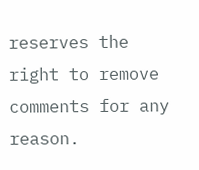reserves the right to remove comments for any reason.